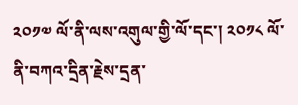༢༠༡༧ ལོ་ནི་ལས་འགུལ་གྱི་ལོ་དང་། ༢༠༡༨ ལོ་ནི་བཀའ་དྲིན་རྗེས་དྲན་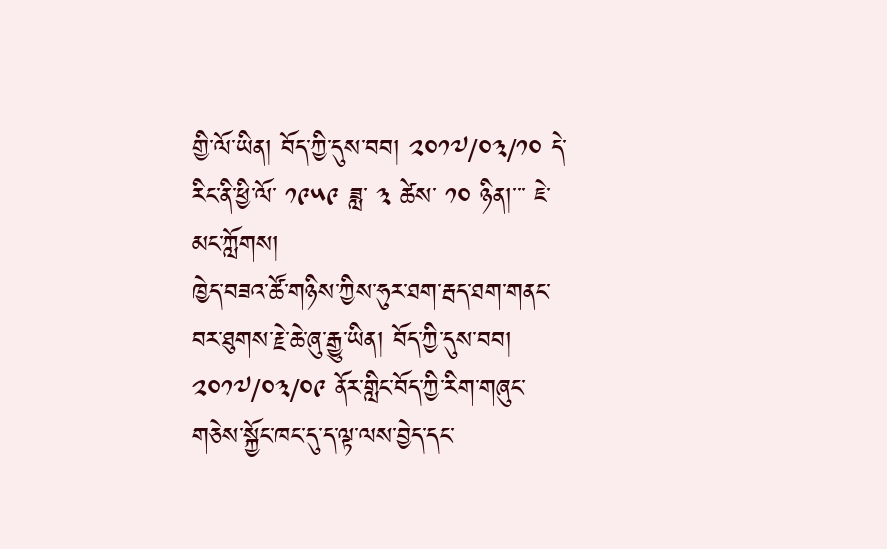གྱི་ལོ་ཡིན། བོད་ཀྱི་དུས་བབ། ༢༠༡༧/༠༣/༡༠ དེ་རིང་ནི་ཕྱི་ལོ་ ༡༩༥༩ ཟླ་ ༣ ཚེས་ ༡༠ ཉིན།་་་ ཇེ་མང་ཀློགས།
ཁྱེད་བཟའ་ཚོ་གཉིས་ཀྱིས་ཧུར་ཐག་རྦད་ཐག་གནང་བར་ཐུགས་རྗེ་ཆེ་ཞུ་རྒྱུ་ཡིན། བོད་ཀྱི་དུས་བབ། ༢༠༡༧/༠༣/༠༩ ནོར་གླིང་བོད་ཀྱི་རིག་གཞུང་གཅེས་སྐྱོང་ཁང་དུ་ད་ལྟ་ལས་བྱེད་དང་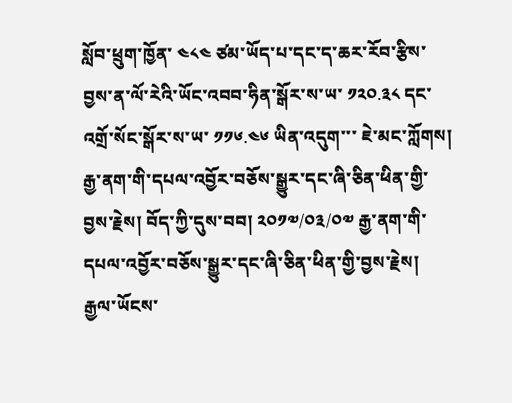སློབ་ཕྲུག་ཁྱོན་ ༤༨༤ ཙམ་ཡོད་པ་དང་ད་ཆར་རོབ་རྩིས་བྱས་ན་ལོ་རེའི་ཡོང་འབབ་ཧིན་སྒོར་ས་ཡ་ ༡༢༠.༣༨ དང་འགྲོ་སོང་སྒོར་ས་ཡ་ ༡༡༦.༤༦ ཡིན་འདུག་་་ ཇེ་མང་ཀློགས།
རྒྱ་ནག་གི་དཔལ་འབྱོར་བཅོས་སྒྱུར་དང་ཞི་ཅིན་ཕིན་གྱི་བྱས་རྗེས། བོད་ཀྱི་དུས་བབ། ༢༠༡༧/༠༣/༠༧ རྒྱ་ནག་གི་དཔལ་འབྱོར་བཅོས་སྒྱུར་དང་ཞི་ཅིན་ཕིན་གྱི་བྱས་རྗེས། རྒྱལ་ཡོངས་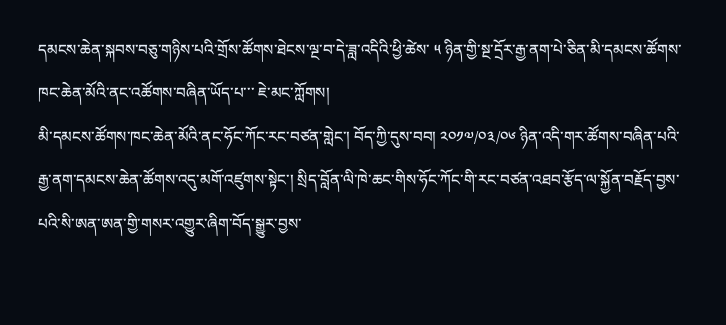དམངས་ཆེན་སྐབས་བཅུ་གཉིས་པའི་གྲོས་ཚོགས་ཐེངས་ལྔ་བ་དེ་ཟླ་འདིའི་ཕྱི་ཚེས་ ༥ ཉིན་གྱི་སྔ་དྲོར་རྒྱ་ནག་པེ་ཅིན་མི་དམངས་ཚོགས་ཁང་ཆེན་མོའི་ནང་འཚོགས་བཞིན་ཡོད་པ་་་ ཇེ་མང་ཀློགས།
མི་དམངས་ཚོགས་ཁང་ཆེན་མོའི་ནང་ཧོང་ཀོང་རང་བཙན་གླེང་། བོད་ཀྱི་དུས་བབ། ༢༠༡༧/༠༣/༠༦ ཉིན་འདི་གར་ཚོགས་བཞིན་པའི་རྒྱ་ནག་དམངས་ཆེན་ཚོགས་འདུ་མགོ་འཛུགས་སྟེང་། སྲིད་བློན་ལི་ཁེ་ཆང་གིས་ཧོང་ཀོང་གི་རང་བཙན་འཐབ་རྩོད་ལ་སྐྱོན་བརྗོད་བྱས་པའི་སི་ཨན་ཨན་གྱི་གསར་འགྱུར་ཞིག་བོད་སྒྱུར་བྱས་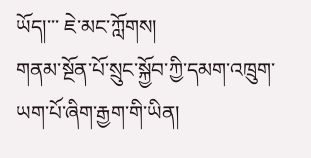ཡོད།་་་ ཇེ་མང་ཀློགས།
གནམ་སྔོན་པོ་སྲུང་སྐྱོབ་ཀྱི་དམག་འཁྲུག་ཡག་པོ་ཞིག་རྒྱག་གི་ཡིན།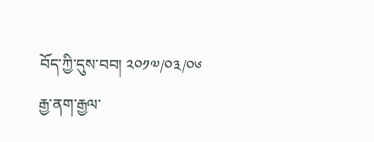བོད་ཀྱི་དུས་བབ། ༢༠༡༧/༠༣/༠༦ རྒྱ་ནག་རྒྱལ་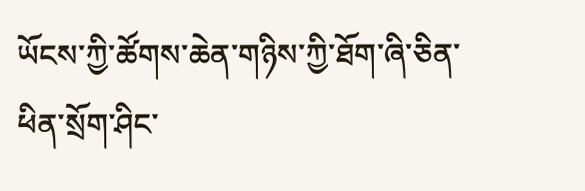ཡོངས་ཀྱི་ཚོགས་ཆེན་གཉིས་ཀྱི་ཐོག་ཞི་ཅིན་ཕིན་སྲོག་ཤིང་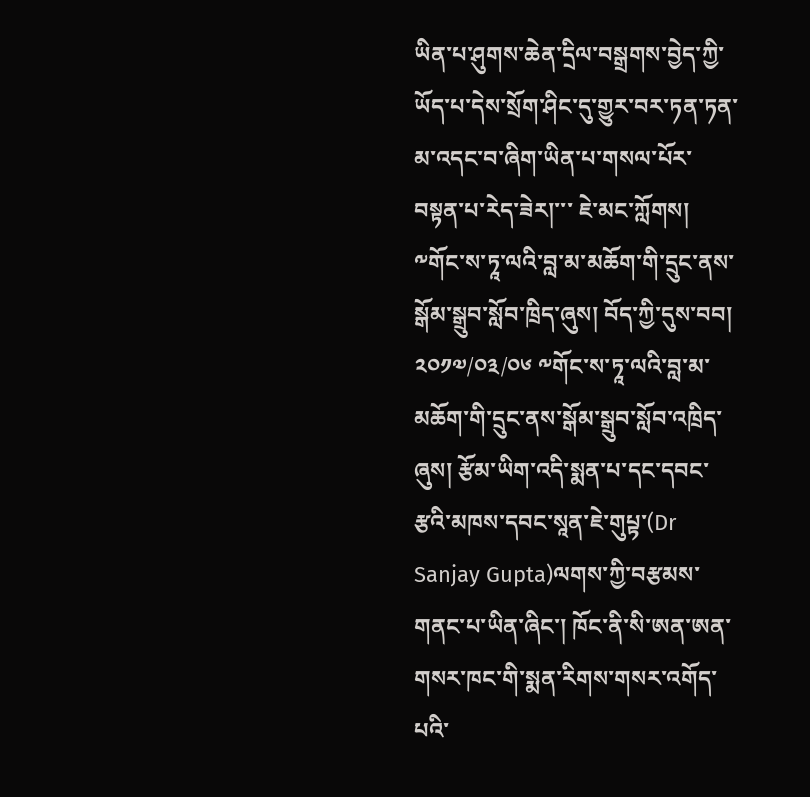ཡིན་པ་ཤུགས་ཆེན་དྲིལ་བསྒྲགས་བྱེད་ཀྱི་ཡོད་པ་དེས་སྲོག་ཤིང་དུ་གྱུར་བར་ཏན་ཏན་མ་འདང་བ་ཞིག་ཡིན་པ་གསལ་པོར་བསྟན་པ་རེད་ཟེར།་་་ ཇེ་མང་ཀློགས།
༸གོང་ས་ཏཱ་ལའི་བླ་མ་མཆོག་གི་དྲུང་ནས་སྒོམ་སྒྲུབ་སློབ་ཁྲིད་ཞུས། བོད་ཀྱི་དུས་བབ། ༢༠༡༧/༠༣/༠༦ ༸གོང་ས་ཏཱ་ལའི་བླ་མ་མཆོག་གི་དྲུང་ནས་སྒོམ་སྒྲུབ་སློབ་འཁྲིད་ཞུས། རྩོམ་ཡིག་འདི་སྨན་པ་དང་དབང་རྩའི་མཁས་དབང་སཱན་ཇེ་གུཔྟ་(Dr Sanjay Gupta)ལགས་ཀྱི་བརྩམས་གནང་པ་ཡིན་ཞིང་། ཁོང་ནི་སི་ཨན་ཨན་གསར་ཁང་གི་སྨན་རིགས་གསར་འགོད་པའི་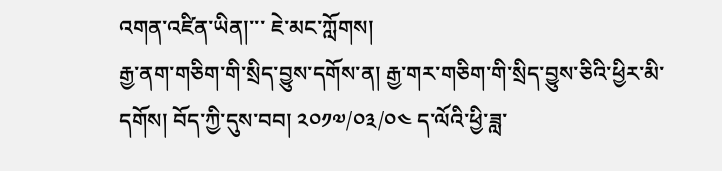འགན་འཛིན་ཡིན།་་་ ཇེ་མང་ཀློགས།
རྒྱ་ནག་གཅིག་གི་སྲིད་བྱུས་དགོས་ན། རྒྱ་གར་གཅིག་གི་སྲིད་བྱུས་ཅིའི་ཕྱིར་མི་དགོས། བོད་ཀྱི་དུས་བབ། ༢༠༡༧/༠༣/༠༤ ད་ལོའི་ཕྱི་ཟླ་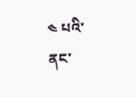༤ པའི་ནང་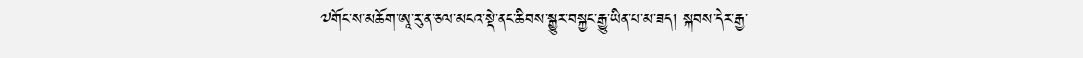༧གོང་ས་མཆོག་ཨཱ་རུ་ན་ཅལ་མངའ་སྡེ་ནང་ཆིབས་སྒྱུར་བསྐྱང་རྒྱུ་ཡིན་པ་མ་ཟད། སྐབས་དེར་རྒྱ་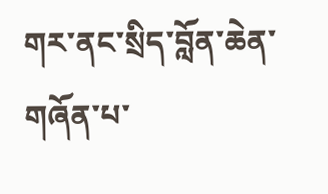གར་ནང་སྲིད་བློན་ཆེན་གཞོན་པ་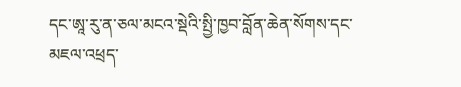དང་ཨཱ་རུ་ན་ཅལ་མངའ་སྡེའི་སྤྱི་ཁྱབ་བློན་ཆེན་སོགས་དང་མཇལ་འཕྲད་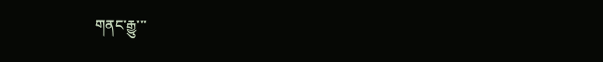གནང་རྒྱུ་་་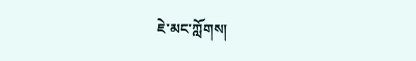ཇེ་མང་ཀློགས།